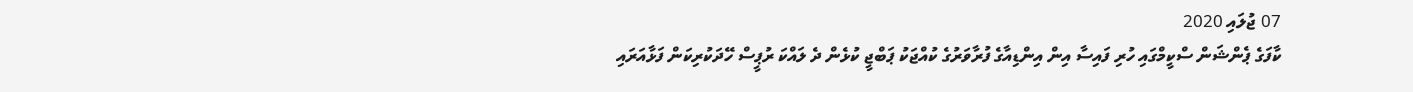07 ޖުލައި 2020
ކާފަގެ ޕެންޝަން ސްކީމްގައި ހުރި ފައިސާ އިން އިންޑިއާގެ ފުރާވަރުގެ ކުއްޖަކު ޕަބްޖީ ކުޅެން ދެ ލައްކަ ރުޕީސް ހޭދަކުރިކަން ފަޅާއަރައި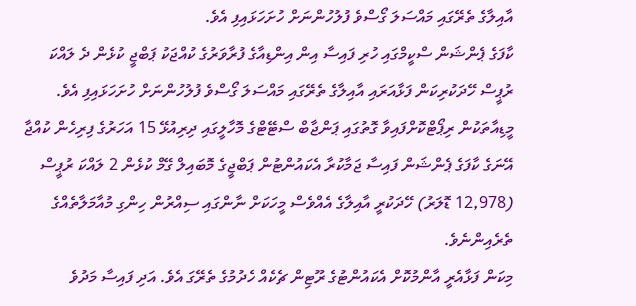އާއިލާގެ ތެރޭގައި މައްސަލަ ގޯސްވެ ފުލުހުންނަށް ހުށަހަޅައިފި އެވެ.
ކާފަގެ ޕެންޝަން ސްކީމްގައި ހުރި ފައިސާ އިން އިންޑިއާގެ ފުރާވަރުގެ ކުއްޖަކު ޕަބްޖީ ކުޅެން ދެ ލައްކަ ރުޕީސް ހޭދަކުރިކަން ފަޅާއަރައި އާއިލާގެ ތެރޭގައި މައްސަލަ ގޯސްވެ ފުލުހުންނަށް ހުށަހަޅައިފި އެވެ.
މީޑިއާތަކުން ރިޕޯޓްކޮށްފައިވާ ގޮތުގައި ޕަންޖާބް ސްޓޭޓްގެ މޮހާލީގައި ދިރިއުޅޭ 15 އަހަރުގެ ފިރިހެން ކުއްޖާ އޭނަގެ ކާފަގެ ޕެންޝަން ފައިސާ ޖަމާކުރާ އެކައުންޓުން ޕަބްޖީގެ މޮބައިލް ގޭމް ކުޅެން 2 ލައްކަ ރުޕީސް (12,978 ޑޮލަރު) ހޭދަކުރީ އާއިލާގެ އެއްވެސް މީހަކަށް ނާންގައި ސިއްރުން ހިންގި މުއާމަލާތެއްގެ ތެރެއިންނެވެ.
މިކަން ފަޅާއެރީ އާންމުކޮށް އެކައުންޓުގެ ރޫޓިން ޗެކެއް ހެދުމުގެ ތެރޭގަ އެވެ. އަދި ފައިސާ މަދުވެ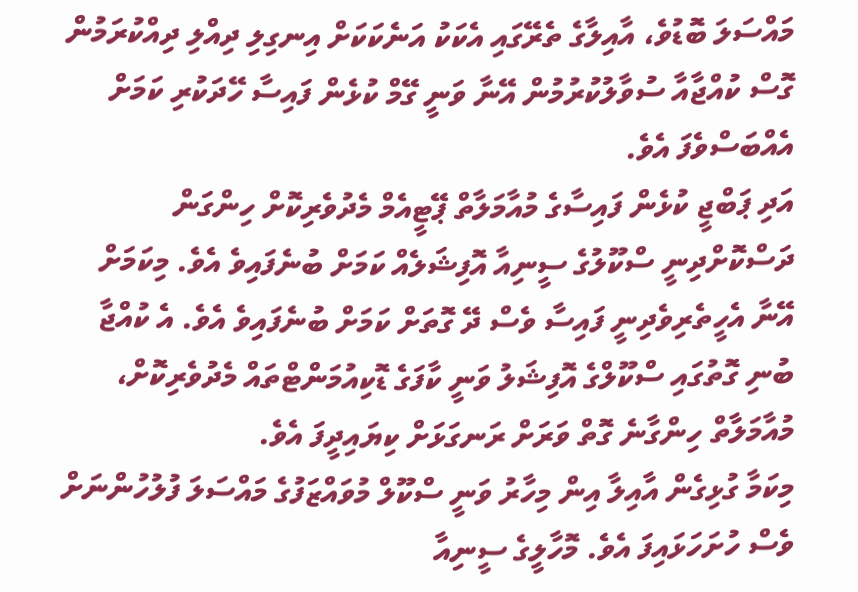މައްސަލަ ބޮޑުވެ، އާއިލާގެ ތެރޭގައި އެކަކު އަނެކަކަށް އިނގިލި ދިއްލި ދިއްކުރަމުން ގޮސް ކުއްޖާއާ ސުވާލުކުރުމުން އޭނާ ވަނީ ގޭމް ކުޅެން ފައިސާ ހޭދަކުރި ކަމަށް އެއްބަސްވެފަ އެވެ.
އަދި ޕަބްޖީ ކުޅެން ފައިސާގެ މުއާމަލާތް ޕޭޓީއެމް މެދުވެރިކޮށް ހިންގަން ދަސްކޮށްދިނީ ސްކޫލުގެ ސީނިއާ އޮފިޝަލެއް ކަމަށް ބުނެފައިވެ އެވެ. މިކަމަށް އޭނާ އެހީތެރިވެދިނީ ފައިސާ ވެސް ދޭ ގޮތަށް ކަމަށް ބުނެފައިވެ އެވެ. އެ ކުއްޖާ ބުނި ގޮތުގައި ސްކޫލްގެ އޮފިޝަލު ވަނީ ކާފަގެ ޑޮކިއުމަންޓްތައް މެދުވެރިކޮށް، މުއާމަލާތް ހިންގާނެ ގޮތް ވަރަށް ރަނގަޅަށް ކިޔައިދީފަ އެވެ.
މިކަމާ ގުޅިގެން އާއިލާ އިން މިހާރު ވަނީ ސްކޫލް މުވައްޒަފުގެ މައްސަލަ ފުލުހުންނަށް ވެސް ހުށަހަޅައިފަ އެވެ. މޮހާލީގެ ސީނިއާ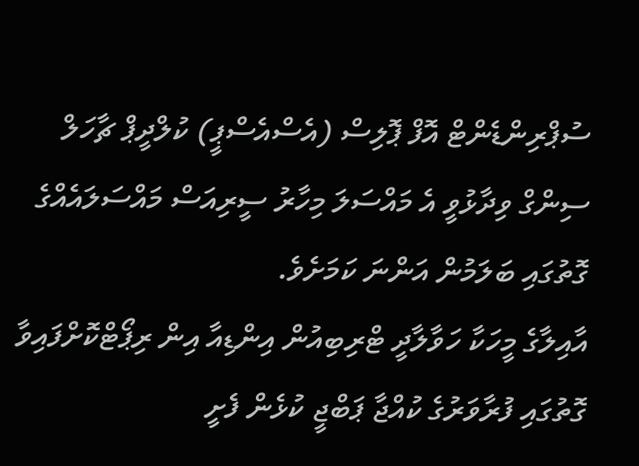ސުޕްރިންޑެންޓް އޮފް ޕޮލިސް (އެސްއެސްޕީ) ކުލްދީޕް ޗާހަލް ސިންގް ވިދާޅުވީ އެ މައްސަލަ މިހާރު ސީރިއަސް މައްސަލައެއްގެ ގޮތުގައި ބަލަމުން އަންނަ ކަމަށެވެ.
އާއިލާގެ މީހަކާ ހަވާލާދީ ޓްރިބިއުން އިންޑިއާ އިން ރިޕޯޓްކޮށްފައިވާ ގޮތުގައި ފުރާވަރުގެ ކުއްޖާ ޕަބްޖީ ކުޅެން ފެށީ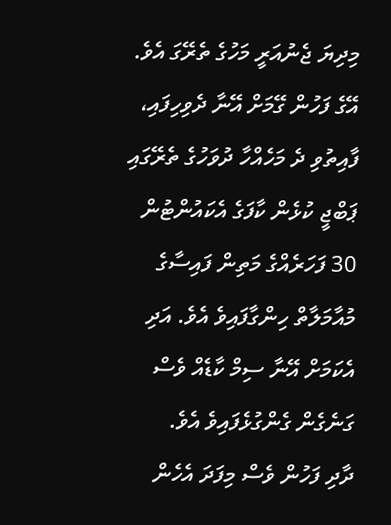މިދިޔަ ޖެނުއަރީ މަހުގެ ތެރޭގަ އެވެ. އޭގެ ފަހުން ގޭމަށް އޭނާ ދެވިހިފައި، ފާއިތުވި ދެ މަހެއްހާ ދުވަހުގެ ތެރޭގައި ޕަބްޖީ ކުޅެން ކާފަގެ އެކައުންޓުން 30 ފަހަރެއްގެ މަތިން ފައިސާގެ މުއާމަލާތް ހިންގާފައިވެ އެވެ. އަދި އެކަމަށް އޭނާ ސިމް ކާޑެއް ވެސް ގަނެގެން ގެންގުޅެފައިވެ އެވެ.
ދާދި ފަހުން ވެސް މިފަދަ އެހެން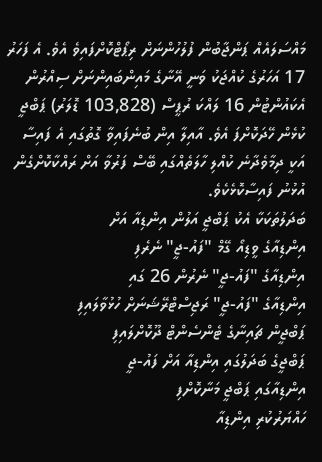މައްސަލައެއް ޕަންޖާބުން ފުލުހުންނަށް ރިޕޯޓްކޮށްފައިވެ އެވެ. އެ ފަހަރު 17 އަހަރުގެ ކުއްޖަކު ވަނީ އޭނާގެ މައިންބައިންނަށް ސިއްރުން އެކައުންޓުން 16 ލައްކަ ރުޕީސް (103,828 ޑޮލަރު) ޕަބްޖީ ކުޅެން ހޭދަކޮށްފަ އެވެ. އާއިލާ އިން ބުނެފައިވާ ގޮތުގައި އެ ފައިސާ އަކީ ދިމާވެދާނެ ކުއްލި ހާލަތެއްގައި ބޭސް ފަރުވާ އަށް ރައްކާކޮށްގެން އުޅުނު ފައިސާކޮޅެކެވެ.
ބަދަލުތަކަކާ އެކު ޕަބްޖީ އަލުން އިންޑިއާ އަށް
އިންޑިއާގެ ވީޑިއޯ ގޭމް "ފައު-ޖީ" ނެރެފި
އިންޑިއާގެ "ފައު-ޖީ" ނެރުން 26 ގައި
އިންޑިއާގެ "ފައު-ޖީ" ރަޖިސްޓްރޭޝަނަށް ހުޅުވާލައިފި
ޕަބްޖީން ޗައިނާގެ ޓެންސެންޓް ދޫކޮށްލައިފި
ޕަބްޖީގެ ބަދަލުގައި އިންޑިއާ އަށް ފައު-ޖީ
އިންޑިއާގައި ޕަބްޖީ މަނާކޮށްފި
ހައްޔަރުކުރި އިންޑިއާ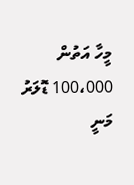މީހާ އަތުން 100،000 ޑޮލަރު
މަނީ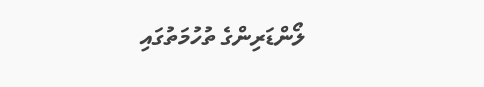ލޯންޑަރިންގެ ތުހުމަތުގައި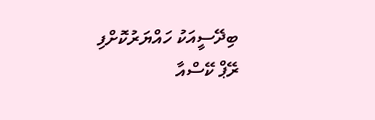ބިދޭސީއަކު ހައްޔަރުކޮށްފި
ރޭޕް ކޭސްއާ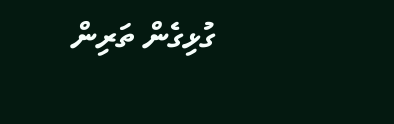ގުޅިގެން ތަރިން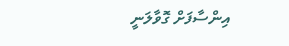އިންސާފަށް ގޮވާލަނީ